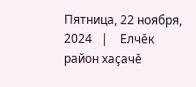Пятница, 22 ноября, 2024   |    Елчĕк район хаçачĕ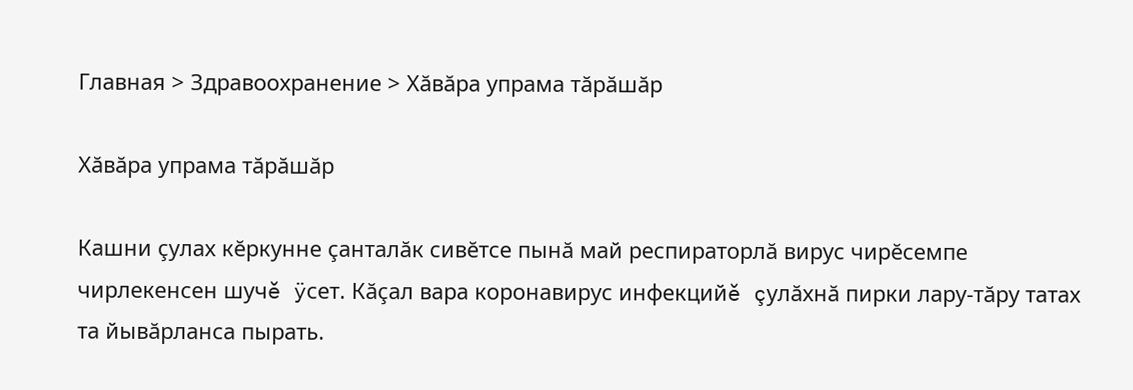Главная > Здравоохранение > Хăвăра упрама тăрăшăр

Хăвăра упрама тăрăшăр

Кашни çулах кĕркунне çанталăк сивĕтсе пынă май респираторлă вирус чирĕсемпе чирлекенсен шучĕ ÿсет. Кăçал вара коронавирус инфекцийĕ çулăхнă пирки лару-тăру татах та йывăрланса пырать.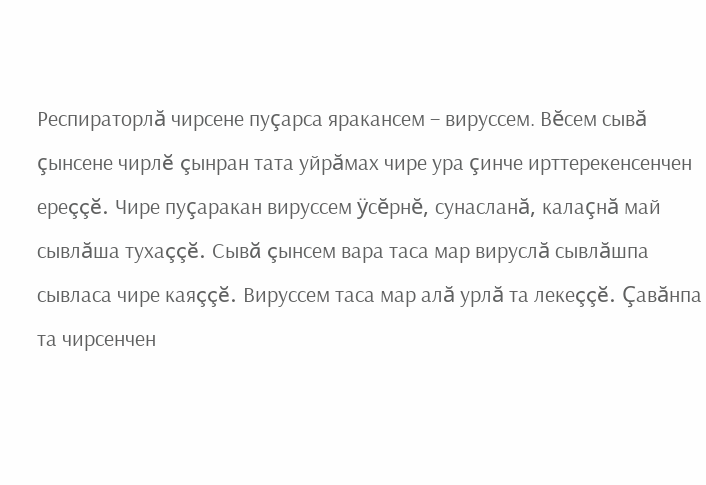Респираторлă чирсене пуçарса яракансем – вируссем. Вĕсем сывă çынсене чирлĕ çынран тата уйрăмах чире ура çинче ирттерекенсенчен ереççĕ. Чире пуçаракан вируссем ÿсĕрнĕ, сунасланă, калаçнă май сывлăша тухаççĕ. Сывă çынсем вара таса мар вируслă сывлăшпа сывласа чире каяççĕ. Вируссем таса мар алă урлă та лекеççĕ. Çавăнпа та чирсенчен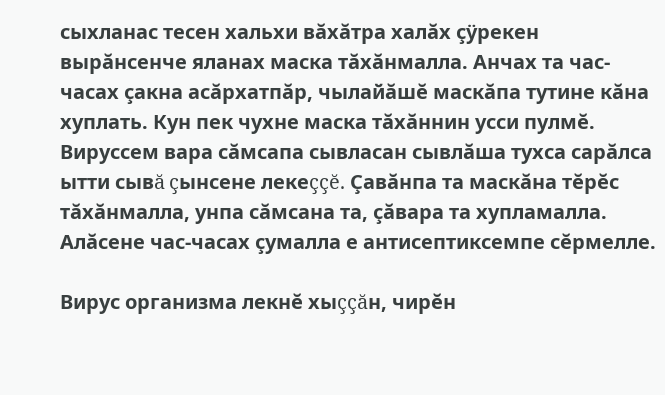сыхланас тесен хальхи вăхăтра халăх çÿрекен вырăнсенче яланах маска тăхăнмалла. Анчах та час-часах çакна асăрхатпăр, чылайăшĕ маскăпа тутине кăна хуплать. Кун пек чухне маска тăхăннин усси пулмĕ. Вируссем вара сăмсапа сывласан сывлăша тухса сарăлса ытти сывă çынсене лекеççĕ. Çавăнпа та маскăна тĕрĕс тăхăнмалла, унпа сăмсана та, çăвара та хупламалла. Алăсене час-часах çумалла е антисептиксемпе сĕрмелле.

Вирус организма лекнĕ хыççăн, чирĕн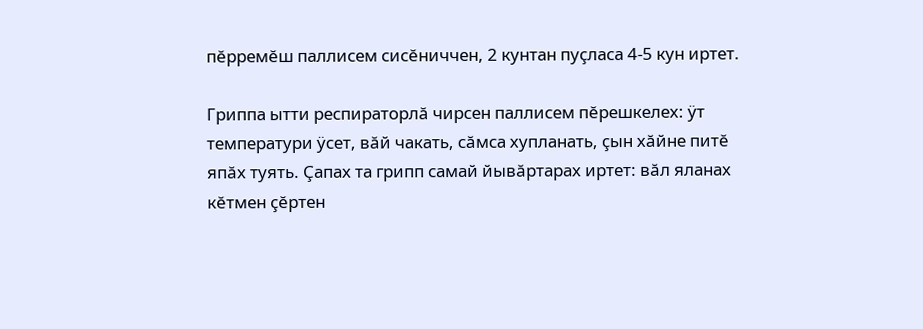пĕрремĕш паллисем сисĕниччен, 2 кунтан пуçласа 4-5 кун иртет.

Гриппа ытти респираторлă чирсен паллисем пĕрешкелех: ÿт температури ÿсет, вăй чакать, сăмса хупланать, çын хăйне питĕ япăх туять. Çапах та грипп самай йывăртарах иртет: вăл яланах кĕтмен çĕртен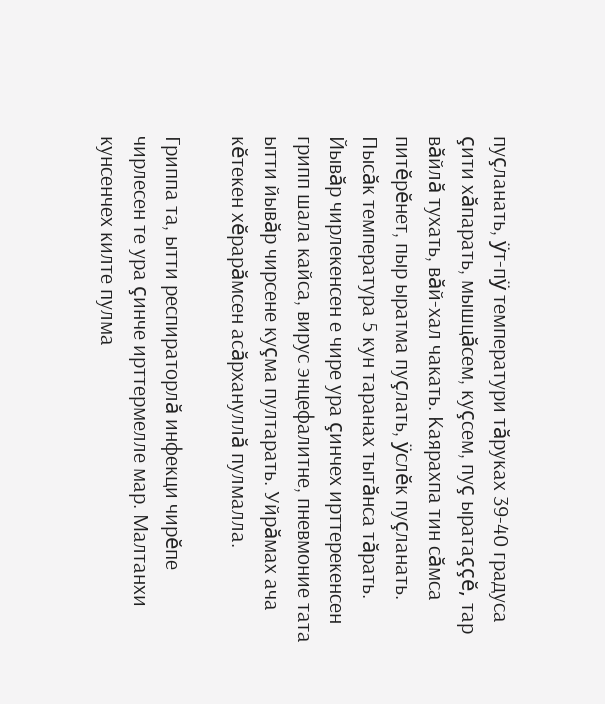пуçланать, ÿт-пÿ температури тăруках 39-40 градуса çити хăпарать, мышцăсем, куçсем, пуç ыратаççĕ, тар вăйлă тухать, вăй-хал чакать. Каярахпа тин сăмса питĕрĕнет, пыр ыратма пуçлать, ÿслĕк пуçланать. Пысăк температура 5 кун таранах тытăнса тăрать. Йывăр чирлекенсен е чире ура çинчех ирттерекенсен грипп шала кайса, вирус энцефалитне, пневмоние тата ытти йывăр чирсене куçма пултарать. Уйрăмах ача кĕтекен хĕрарăмсен асăрхануллă пулмалла.

Гриппа та, ытти респираторлă инфекци чирĕпе чирлесен те ура çинче ирттермелле мар. Малтанхи кунсенчех килте пулма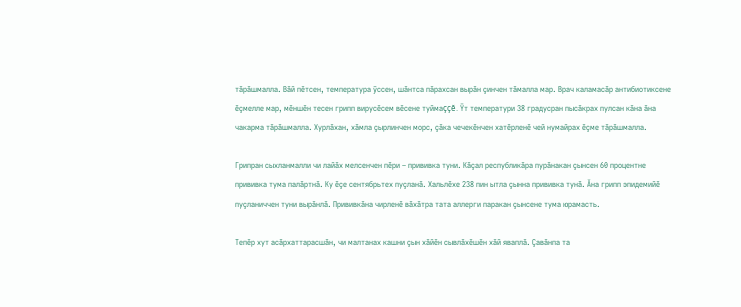тăрăшмалла. Вăй пĕтсен, температура ÿссен, шăнтса пăрахсан вырăн çинчен тăмалла мар. Врач каламасăр антибиотиксене ĕçмелле мар, мĕншĕн тесен грипп вирусĕсем вĕсене туймаççĕ. Ÿт температури 38 градусран пысăкрах пулсан кăна ăна чакарма тăрăшмалла. Хурлăхан, хăмла çырлинчен морс, çăка чечекĕнчен хатĕрленĕ чей нумайрах ĕçме тăрăшмалла.

Грипран сыхланмалли чи лайăх мелсенчен пĕри – прививка туни. Кăçал республикăра пурăнакан çынсен 60 процентне прививка тума палăртнă. Ку ĕçе сентябрьтех пуçланă. Хальлĕхе 238 пин ытла çынна прививка тунă. Ăна грипп эпидемийĕ пуçланиччен туни вырăнлă. Прививкăна чирленĕ вăхăтра тата аллерги паракан çынсене тума юрамасть.

Тепĕр хут асăрхаттарасшăн, чи малтанах кашни çын хăйĕн сывлăхĕшĕн хăй яваплă. Çавăнпа та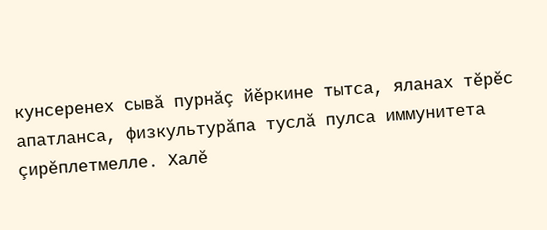кунсеренех сывă пурнăç йĕркине тытса, яланах тĕрĕс апатланса, физкультурăпа туслă пулса иммунитета çирĕплетмелле. Халĕ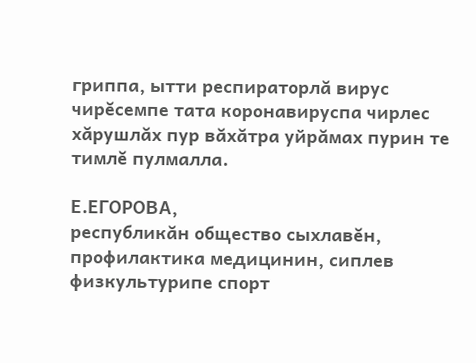гриппа, ытти респираторлă вирус чирĕсемпе тата коронавируспа чирлес хăрушлăх пур вăхăтра уйрăмах пурин те тимлĕ пулмалла.

Е.ЕГОРОВА,
республикăн общество сыхлавĕн, профилактика медицинин, сиплев физкультурипе спорт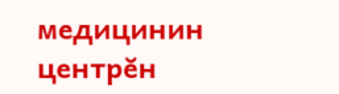медицинин центрĕн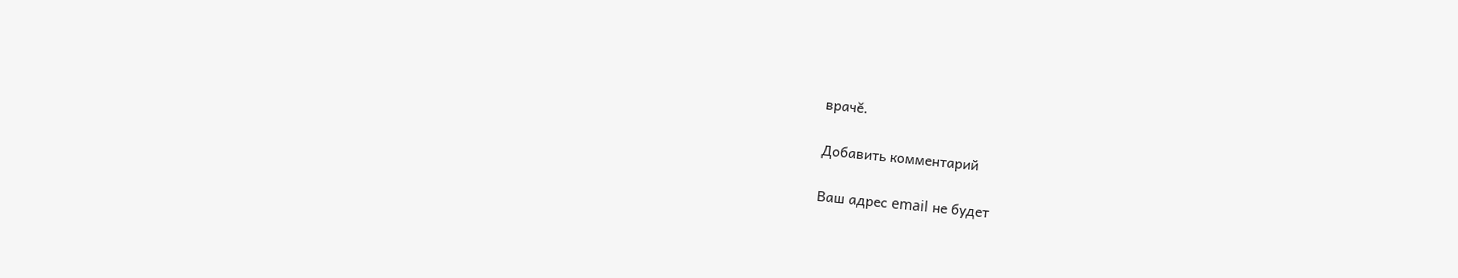врачĕ.

Добавить комментарий

Ваш адрес email не будет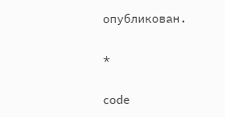опубликован.

*

code